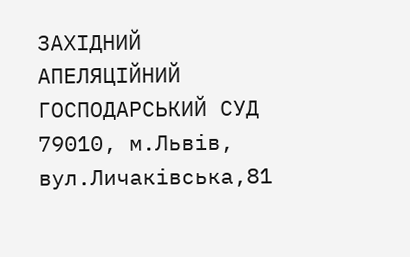ЗАХІДНИЙ АПЕЛЯЦІЙНИЙ ГОСПОДАРСЬКИЙ СУД
79010, м.Львів, вул.Личаківська,81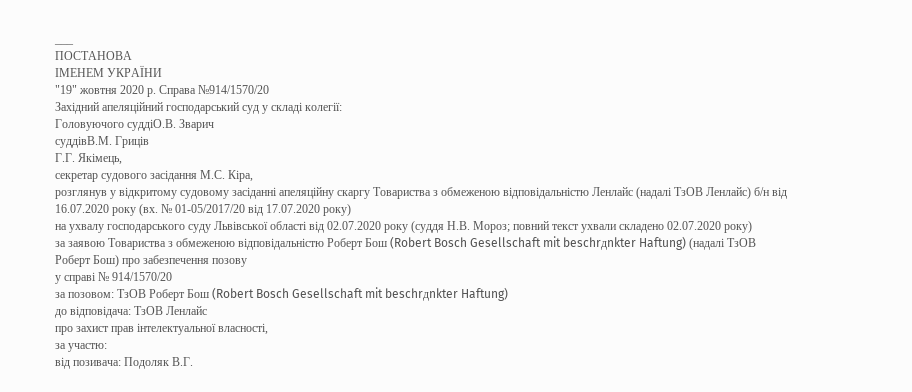___
ПОСТАНОВА
ІМЕНЕМ УКРАЇНИ
"19" жовтня 2020 р. Справа №914/1570/20
Західний апеляційний господарський суд у складі колегії:
Головуючого суддіО.В. Зварич
суддівВ.М. Гриців
Г.Г. Якімець,
секретар судового засідання М.С. Кіра,
розглянув у відкритому судовому засіданні апеляційну скаргу Товариства з обмеженою відповідальністю Ленлайс (надалі ТзОВ Ленлайс) б/н від 16.07.2020 року (вх. № 01-05/2017/20 від 17.07.2020 року)
на ухвалу господарського суду Львівської області від 02.07.2020 року (суддя Н.В. Мороз; повний текст ухвали складено 02.07.2020 року)
за заявою Товариства з обмеженою відповідальністю Роберт Бош (Robert Bosch Gesellschaft mit beschrдnkter Haftung) (надалі ТзОВ Роберт Бош) про забезпечення позову
у справі № 914/1570/20
за позовом: ТзОВ Роберт Бош (Robert Bosch Gesellschaft mit beschrдnkter Haftung)
до відповідача: ТзОВ Ленлайс
про захист прав інтелектуальної власності,
за участю:
від позивача: Подоляк В.Г.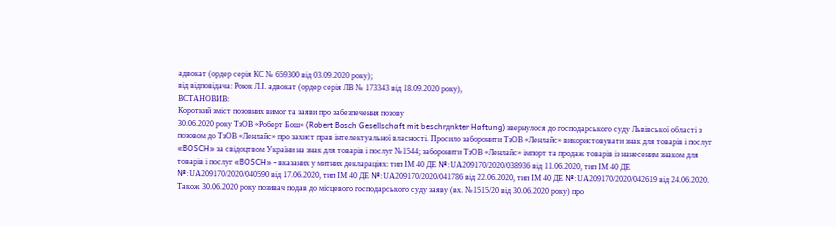адвокат (ордер серія КС № 659300 від 03.09.2020 року);
від відповідача: Роюк Л.І. адвокат (ордер серія ЛВ № 173343 від 18.09.2020 року),
ВСТАНОВИВ:
Короткий зміст позовних вимог та заяви про забезпечення позову
30.06.2020 року ТзОВ «Роберт Бош» (Robert Bosch Gesellschaft mit beschrдnkter Haftung) звернулося до господарського суду Львівської області з позовом до ТзОВ «Ленлайс» про захист прав інтелектуальної власності. Просило заборонити ТзОВ «Ленлайс» використовувати знак для товарів і послуг «BOSCH» за свідоцтвом України на знак для товарів і послуг №1544; заборонити ТзОВ «Ленлайс» імпорт та продаж товарів із нанесеним знаком для товарів і послуг «BOSCH» - вказаних у митних деклараціях: тип ІМ 40 ДЕ №:UА209170/2020/038936 від 11.06.2020, тип ІМ 40 ДЕ №:UА209170/2020/040590 від 17.06.2020, тип ІМ 40 ДЕ №:UА209170/2020/041786 від 22.06.2020, тип IМ 40 ДЕ №:UА209170/2020/042619 від 24.06.2020.
Також 30.06.2020 року позивач подав до місцевого господарського суду заяву (вх. №1515/20 від 30.06.2020 року) про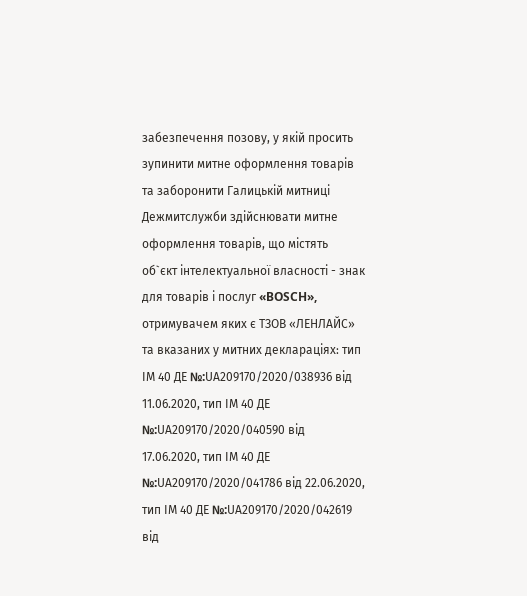забезпечення позову, у якій просить зупинити митне оформлення товарів та заборонити Галицькій митниці Дежмитслужби здійснювати митне оформлення товарів, що містять об`єкт інтелектуальної власності - знак для товарів і послуг «BOSCH», отримувачем яких є ТЗОВ «ЛЕНЛАЙС» та вказаних у митних деклараціях: тип ІМ 40 ДЕ №:UА209170/2020/038936 від 11.06.2020, тип ІМ 40 ДЕ №:UА209170/2020/040590 від 17.06.2020, тип ІМ 40 ДЕ №:UА209170/2020/041786 від 22.06.2020, тип IМ 40 ДЕ №:UА209170/2020/042619 від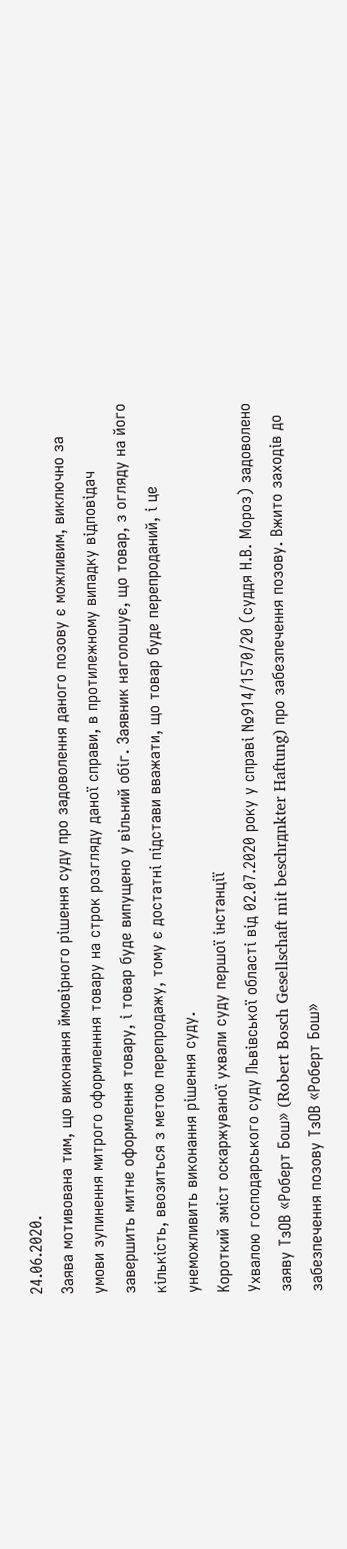24.06.2020.
Заява мотивована тим, що виконання ймовірного рішення суду про задоволення даного позову є можливим, виключно за умови зупинення митрого оформленння товару на строк розгляду даної справи, в протилежному випадку відповідач завершить митне оформлення товару, і товар буде випущено у вільний обіг. Заявник наголошує, що товар, з огляду на його кількість, ввозиться з метою перепродажу, тому є достатні підстави вважати, що товар буде перепроданий, і це унеможливить виконання рішення суду.
Короткий зміст оскаржуваної ухвали суду першої інстанції
Ухвалою господарського суду Львівської області від 02.07.2020 року у справі №914/1570/20 (суддя Н.В. Мороз) задоволено заяву ТзОВ «Роберт Бош» (Robert Bosch Gesellschaft mit beschrдnkter Haftung) про забезпечення позову. Вжито заходів до забезпечення позову ТзОВ «Роберт Бош»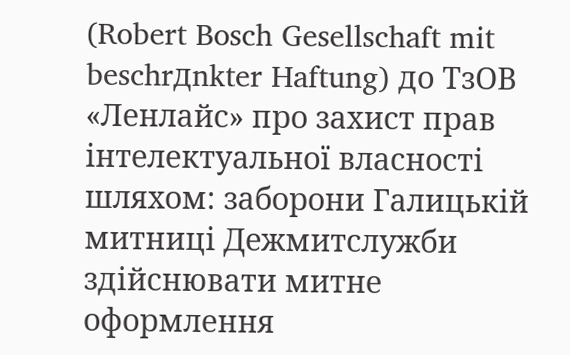(Robert Bosch Gesellschaft mit beschrдnkter Haftung) до ТзОВ «Ленлайс» про захист прав інтелектуальної власності шляхом: заборони Галицькій митниці Дежмитслужби здійснювати митне оформлення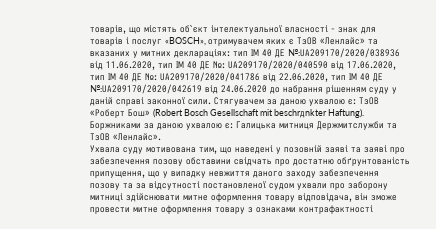товарів, що містять об`єкт інтелектуальної власності - знак для товарів і послуг «BOSCH», отримувачем яких є ТзОВ «Ленлайс» та вказаних у митних деклараціях: тип ІМ 40 ДЕ №:UА209170/2020/038936 від 11.06.2020, тип ІМ 40 ДЕ №: UА209170/2020/040590 від 17.06.2020, тип ІМ 40 ДЕ №: UА209170/2020/041786 від 22.06.2020, тип IМ 40 ДЕ №:UА209170/2020/042619 від 24.06.2020 до набрання рішенням суду у даній справі законної сили. Стягувачем за даною ухвалою є: ТзОВ «Роберт Бош» (Robert Bosch Gesellschaft mit beschrдnkter Haftung). Боржниками за даною ухвалою є: Галицька митниця Держмитслужби та ТзОВ «Ленлайс».
Ухвала суду мотивована тим, що наведені у позовній заяві та заяві про забезпечення позову обставини свідчать про достатню обґрунтованість припущення, що у випадку невжиття даного заходу забезпечення позову та за відсутності постановленої судом ухвали про заборону митниці здійснювати митне оформлення товару відповідача, він зможе провести митне оформлення товару з ознаками контрафактності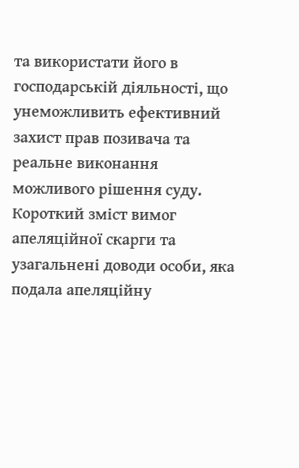та використати його в господарській діяльності, що унеможливить ефективний захист прав позивача та реальне виконання можливого рішення суду.
Короткий зміст вимог апеляційної скарги та узагальнені доводи особи, яка подала апеляційну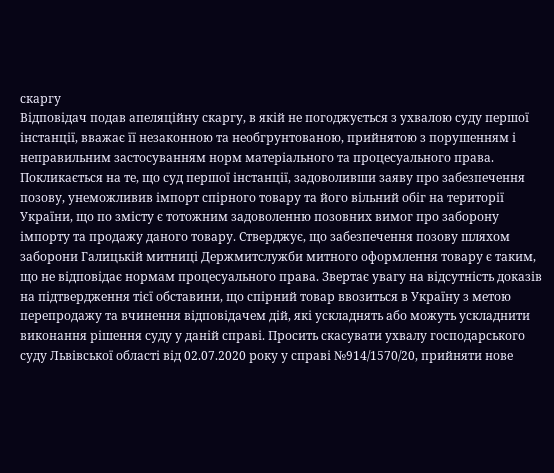скаргу
Відповідач подав апеляційну скаргу, в якій не погоджується з ухвалою суду першої інстанції, вважає її незаконною та необгрунтованою, прийнятою з порушенням і неправильним застосуванням норм матеріального та процесуального права. Покликається на те, що суд першої інстанції, задоволивши заяву про забезпечення позову, унеможливив імпорт спірного товару та його вільний обіг на території України, що по змісту є тотожним задоволенню позовних вимог про заборону імпорту та продажу даного товару. Стверджує, що забезпечення позову шляхом заборони Галицькій митниці Держмитслужби митного оформлення товару є таким, що не відповідає нормам процесуального права. Звертає увагу на відсутність доказів на підтвердження тієї обставини, що спірний товар ввозиться в Україну з метою перепродажу та вчинення відповідачем дій, які ускладнять або можуть ускладнити виконання рішення суду у даній справі. Просить скасувати ухвалу господарського суду Львівської області від 02.07.2020 року у справі №914/1570/20, прийняти нове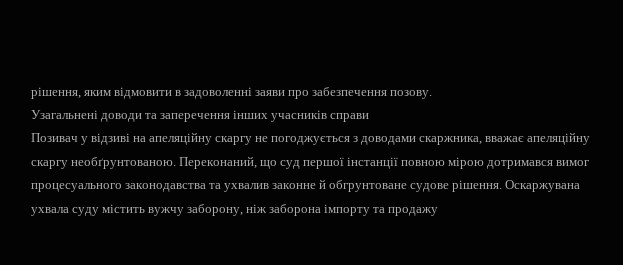рішення, яким відмовити в задоволенні заяви про забезпечення позову.
Узагальнені доводи та заперечення інших учасників справи
Позивач у відзиві на апеляційну скаргу не погоджується з доводами скаржника, вважає апеляційну скаргу необґрунтованою. Переконаний, що суд першої інстанції повною мірою дотримався вимог процесуального законодавства та ухвалив законне й обгрунтоване судове рішення. Оскаржувана ухвала суду містить вужчу заборону, ніж заборона імпорту та продажу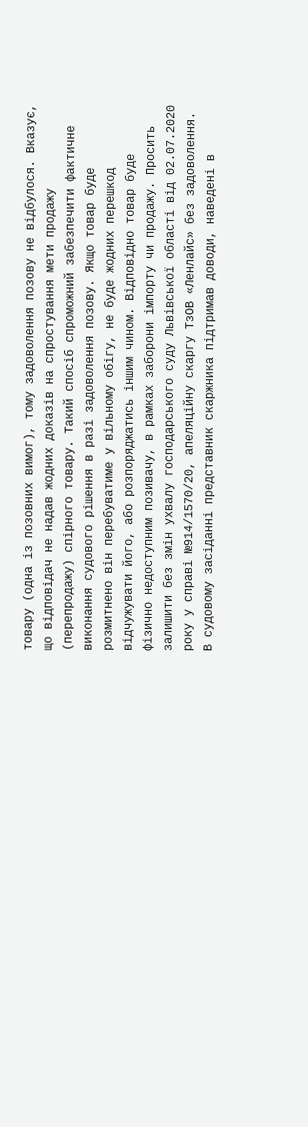товару (одна із позовних вимог), тому задоволення позову не відбулося. Вказує, що відповідач не надав жодних доказів на спростування мети продажу (перепродажу) спірного товару. Такий спосіб спроможний забезпечити фактичне виконання судового рішення в разі задоволення позову. Якщо товар буде розмитнено він перебуватиме у вільному обігу, не буде жодних перешкод відчужувати його, або розпоряджатись іншим чином. Відповідно товар буде фізично недоступним позивачу, в рамках заборони імпорту чи продажу. Просить залишити без змін ухвалу господарського суду Львівської області від 02.07.2020 року у справі №914/1570/20, апеляційну скаргу ТзОВ «Ленлайс» без задоволення.
В судовому засіданні представник скаржника підтримав доводи, наведені в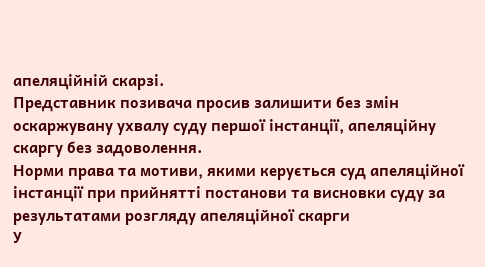апеляційній скарзі.
Представник позивача просив залишити без змін оскаржувану ухвалу суду першої інстанції, апеляційну скаргу без задоволення.
Норми права та мотиви, якими керується суд апеляційної інстанції при прийнятті постанови та висновки суду за результатами розгляду апеляційної скарги
У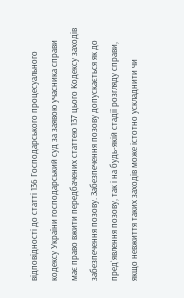відповідності до статті 136 Господарського процесуального кодексу України господарський суд за заявою учасника справи має право вжити передбачених статтею 137 цього Кодексу заходів забезпечення позову. Забезпечення позову допускається як до пред`явлення позову, так і на будь-якій стадії розгляду справи, якщо невжиття таких заходів може істотно ускладнити чи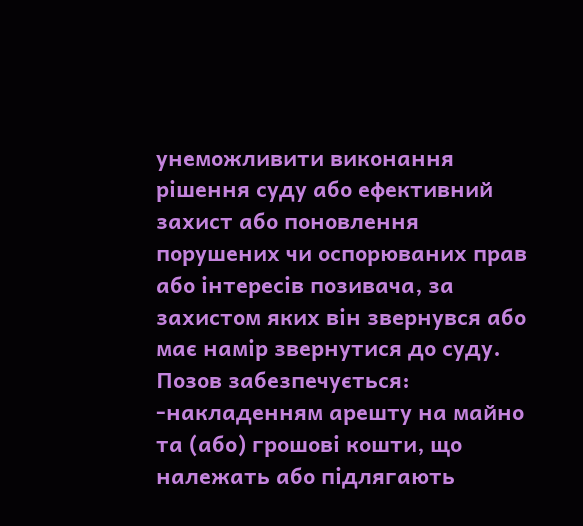унеможливити виконання рішення суду або ефективний захист або поновлення порушених чи оспорюваних прав або інтересів позивача, за захистом яких він звернувся або має намір звернутися до суду.
Позов забезпечується:
-накладенням арешту на майно та (або) грошові кошти, що належать або підлягають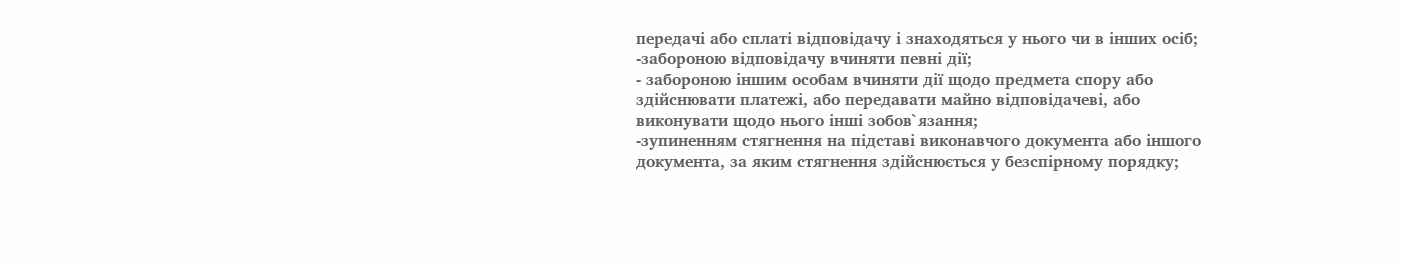передачі або сплаті відповідачу і знаходяться у нього чи в інших осіб;
-забороною відповідачу вчиняти певні дії;
- забороною іншим особам вчиняти дії щодо предмета спору або здійснювати платежі, або передавати майно відповідачеві, або виконувати щодо нього інші зобов`язання;
-зупиненням стягнення на підставі виконавчого документа або іншого документа, за яким стягнення здійснюється у безспірному порядку;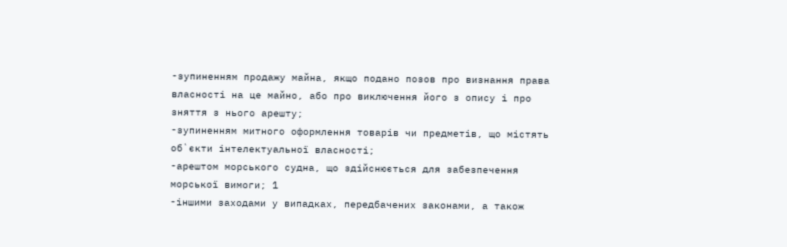-зупиненням продажу майна, якщо подано позов про визнання права власності на це майно, або про виключення його з опису і про зняття з нього арешту;
-зупиненням митного оформлення товарів чи предметів, що містять об`єкти інтелектуальної власності;
-арештом морського судна, що здійснюється для забезпечення морської вимоги; 1
-іншими заходами у випадках, передбачених законами, а також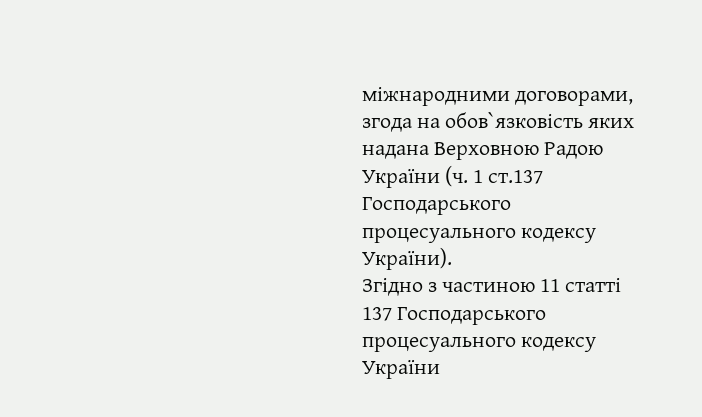міжнародними договорами, згода на обов`язковість яких надана Верховною Радою України (ч. 1 ст.137 Господарського процесуального кодексу України).
Згідно з частиною 11 статті 137 Господарського процесуального кодексу України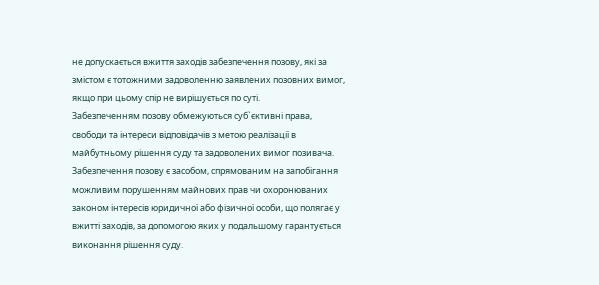не допускається вжиття заходів забезпечення позову, які за змістом є тотожними задоволенню заявлених позовних вимог, якщо при цьому спір не вирішується по суті.
Забезпеченням позову обмежуються суб`єктивні права, свободи та інтереси відповідачів з метою реалізації в майбутньому рішення суду та задоволених вимог позивача.
Забезпечення позову є засобом, спрямованим на запобігання можливим порушенням майнових прав чи охоронюваних законом інтересів юридичної або фізичної особи, що полягає у вжитті заходів, за допомогою яких у подальшому гарантується виконання рішення суду.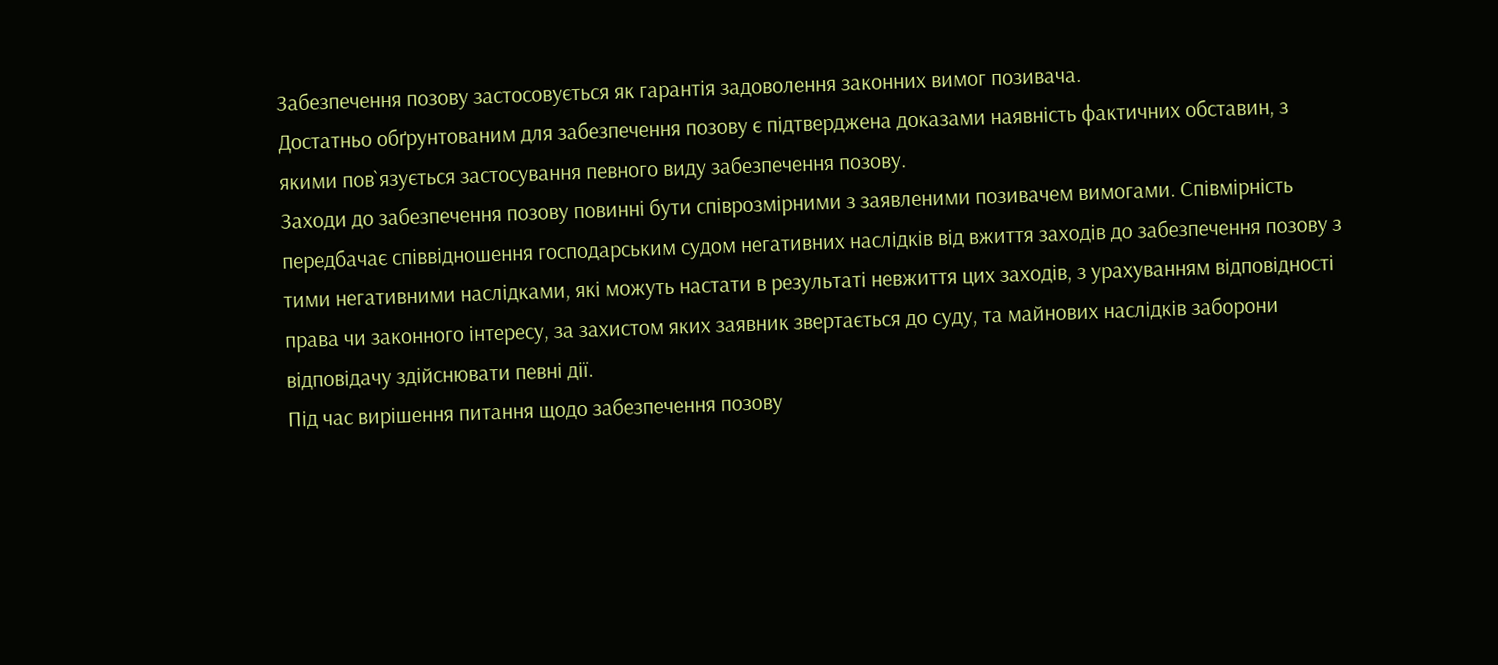Забезпечення позову застосовується як гарантія задоволення законних вимог позивача.
Достатньо обґрунтованим для забезпечення позову є підтверджена доказами наявність фактичних обставин, з якими пов`язується застосування певного виду забезпечення позову.
Заходи до забезпечення позову повинні бути співрозмірними з заявленими позивачем вимогами. Співмірність передбачає співвідношення господарським судом негативних наслідків від вжиття заходів до забезпечення позову з тими негативними наслідками, які можуть настати в результаті невжиття цих заходів, з урахуванням відповідності права чи законного інтересу, за захистом яких заявник звертається до суду, та майнових наслідків заборони відповідачу здійснювати певні дії.
Під час вирішення питання щодо забезпечення позову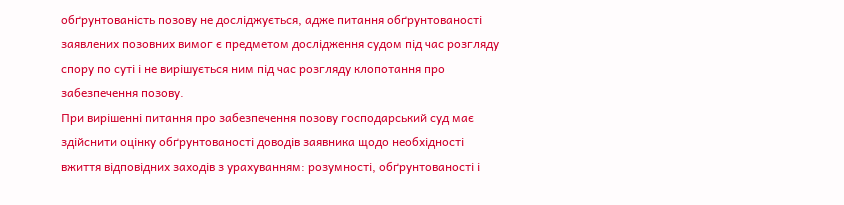обґрунтованість позову не досліджується, адже питання обґрунтованості заявлених позовних вимог є предметом дослідження судом під час розгляду спору по суті і не вирішується ним під час розгляду клопотання про забезпечення позову.
При вирішенні питання про забезпечення позову господарський суд має здійснити оцінку обґрунтованості доводів заявника щодо необхідності вжиття відповідних заходів з урахуванням: розумності, обґрунтованості і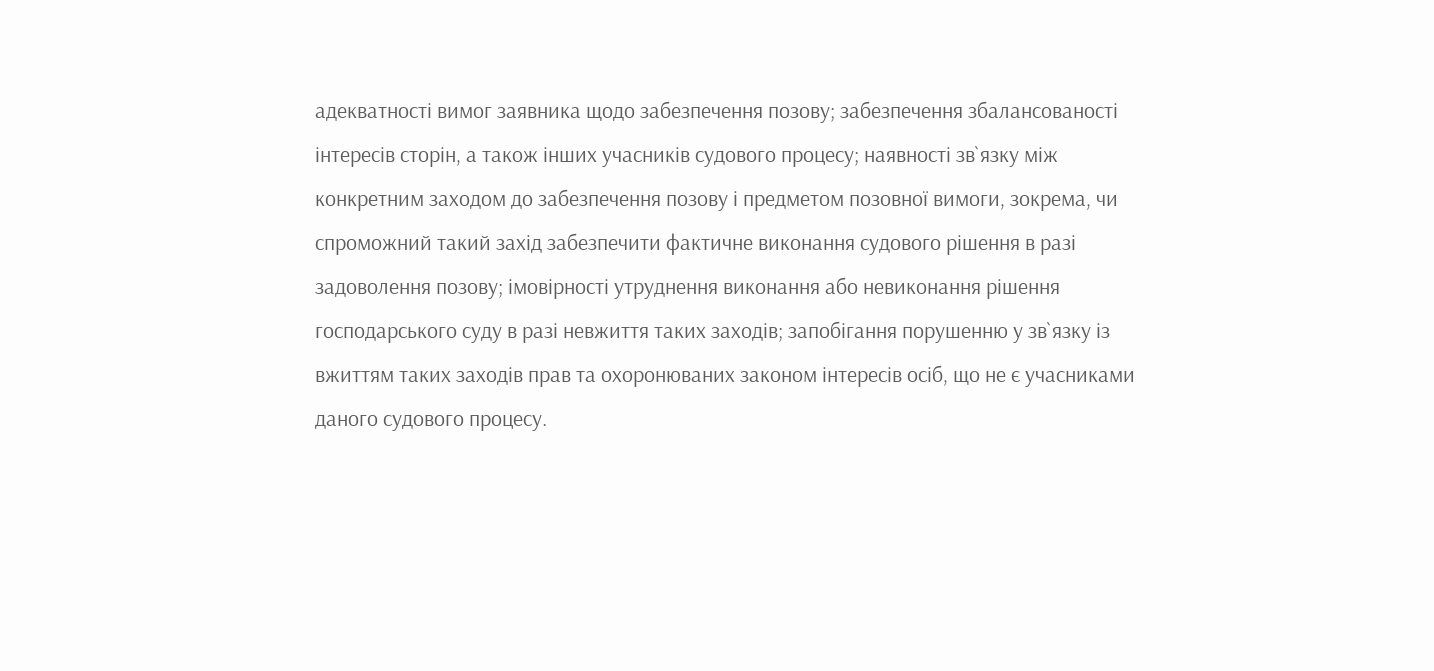адекватності вимог заявника щодо забезпечення позову; забезпечення збалансованості інтересів сторін, а також інших учасників судового процесу; наявності зв`язку між конкретним заходом до забезпечення позову і предметом позовної вимоги, зокрема, чи спроможний такий захід забезпечити фактичне виконання судового рішення в разі задоволення позову; імовірності утруднення виконання або невиконання рішення господарського суду в разі невжиття таких заходів; запобігання порушенню у зв`язку із вжиттям таких заходів прав та охоронюваних законом інтересів осіб, що не є учасниками даного судового процесу.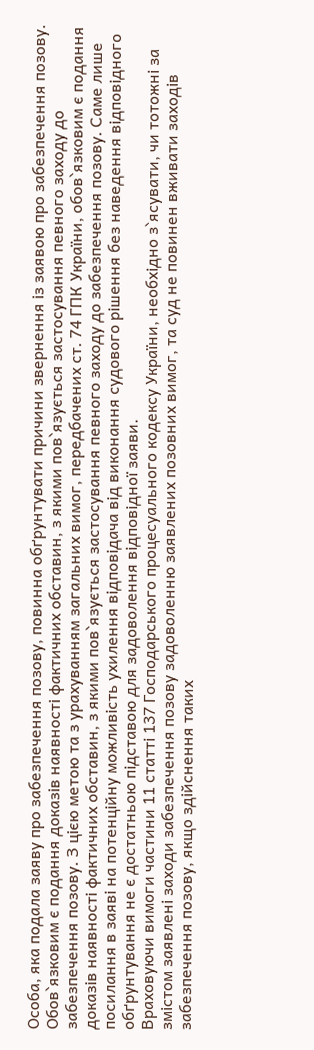Особа, яка подала заяву про забезпечення позову, повинна обґрунтувати причини звернення із заявою про забезпечення позову. Обов`язковим є подання доказів наявності фактичних обставин, з якими пов`язується застосування певного заходу до забезпечення позову. З цією метою та з урахуванням загальних вимог, передбачених ст. 74 ГПК України, обов`язковим є подання доказів наявності фактичних обставин, з якими пов`язується застосування певного заходу до забезпечення позову. Саме лише посилання в заяві на потенційну можливість ухилення відповідача від виконання судового рішення без наведення відповідного обґрунтування не є достатньою підставою для задоволення відповідної заяви.
Враховуючи вимоги частини 11 статті 137 Господарського процесуального кодексу України, необхідно з`ясувати, чи тотожні за змістом заявлені заходи забезпечення позову задоволенню заявлених позовних вимог, та суд не повинен вживати заходів забезпечення позову, якщо здійснення таких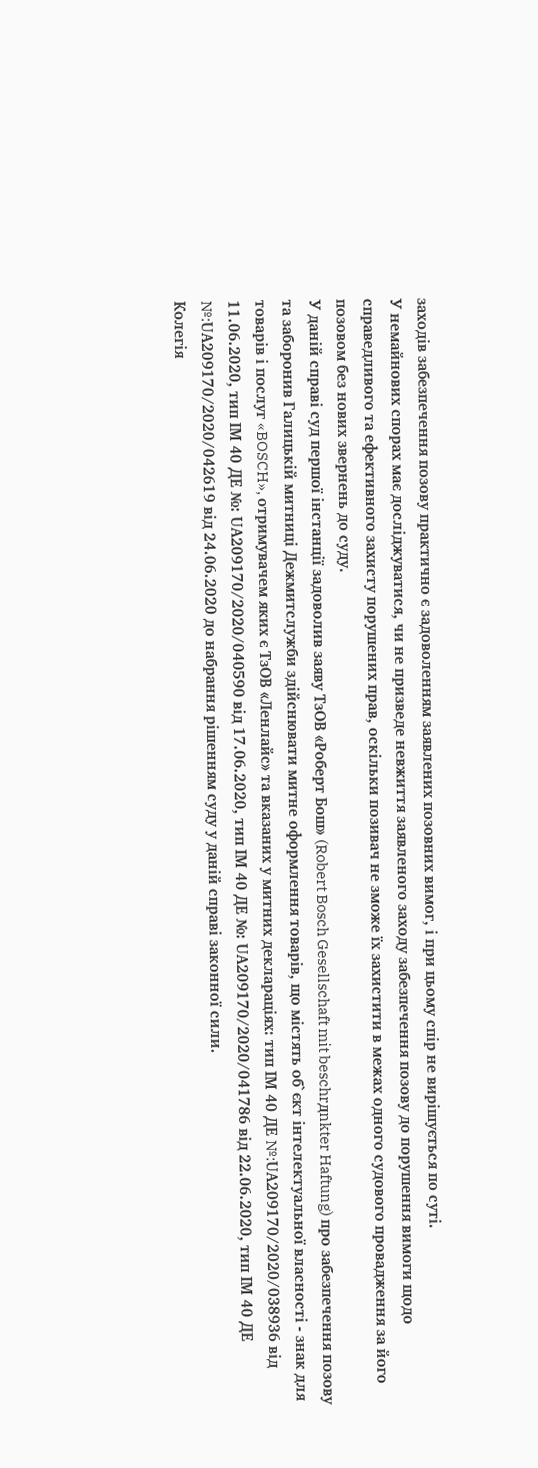заходів забезпечення позову практично є задоволенням заявлених позовних вимог, і при цьому спір не вирішується по суті.
У немайнових спорах має досліджуватися, чи не призведе невжиття заявленого заходу забезпечення позову до порушення вимоги щодо справедливого та ефективного захисту порушених прав, оскільки позивач не зможе їх захистити в межах одного судового провадження за його позовом без нових звернень до суду.
У даній справі суд першої інстанції задоволив заяву ТзОВ «Роберт Бош» (Robert Bosch Gesellschaft mit beschrдnkter Haftung) про забезпечення позову та заборонив Галицькій митниці Дежмитслужби здійснювати митне оформлення товарів, що містять об`єкт інтелектуальної власності - знак для товарів і послуг «BOSCH», отримувачем яких є ТзОВ «Ленлайс» та вказаних у митних деклараціях: тип ІМ 40 ДЕ №:UА209170/2020/038936 від 11.06.2020, тип ІМ 40 ДЕ №: UА209170/2020/040590 від 17.06.2020, тип ІМ 40 ДЕ №: UА209170/2020/041786 від 22.06.2020, тип IМ 40 ДЕ №:UА209170/2020/042619 від 24.06.2020 до набрання рішенням суду у даній справі законної сили.
Колегія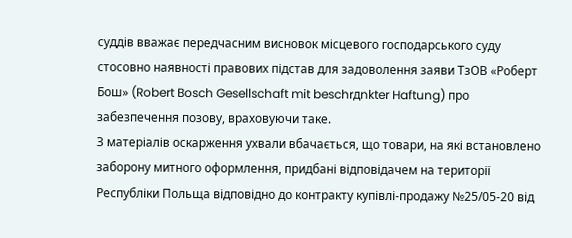суддів вважає передчасним висновок місцевого господарського суду стосовно наявності правових підстав для задоволення заяви ТзОВ «Роберт Бош» (Robert Bosch Gesellschaft mit beschrдnkter Haftung) про забезпечення позову, враховуючи таке.
З матеріалів оскарження ухвали вбачається, що товари, на які встановлено заборону митного оформлення, придбані відповідачем на території Республіки Польща відповідно до контракту купівлі-продажу №25/05-20 від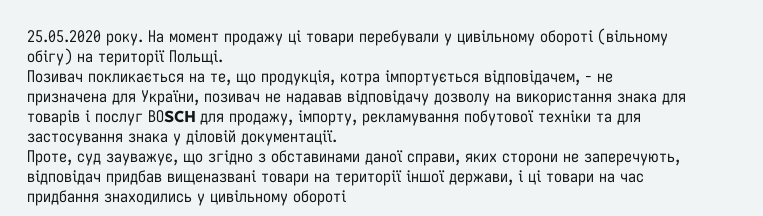25.05.2020 року. На момент продажу ці товари перебували у цивільному обороті (вільному обігу) на території Польщі.
Позивач покликається на те, що продукція, котра імпортується відповідачем, - не призначена для України, позивач не надавав відповідачу дозволу на використання знака для товарів і послуг ВОSCH для продажу, імпорту, рекламування побутової техніки та для застосування знака у діловій документації.
Проте, суд зауважує, що згідно з обставинами даної справи, яких сторони не заперечують, відповідач придбав вищеназвані товари на території іншої держави, і ці товари на час придбання знаходились у цивільному обороті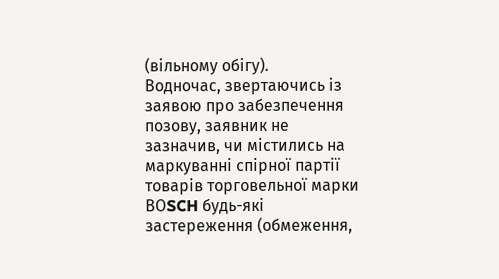(вільному обігу).
Водночас, звертаючись із заявою про забезпечення позову, заявник не зазначив, чи містились на маркуванні спірної партії товарів торговельної марки ВОSCH будь-які застереження (обмеження,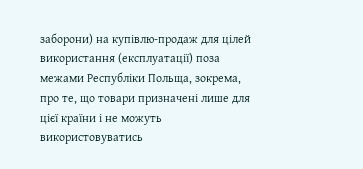заборони) на купівлю-продаж для цілей використання (експлуатації) поза межами Республіки Польща, зокрема, про те, що товари призначені лише для цієї країни і не можуть використовуватись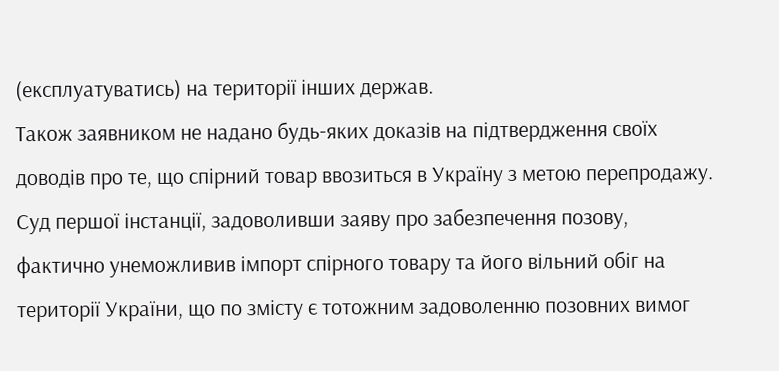(експлуатуватись) на території інших держав.
Також заявником не надано будь-яких доказів на підтвердження своїх доводів про те, що спірний товар ввозиться в Україну з метою перепродажу.
Суд першої інстанції, задоволивши заяву про забезпечення позову, фактично унеможливив імпорт спірного товару та його вільний обіг на території України, що по змісту є тотожним задоволенню позовних вимог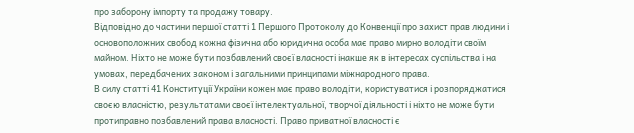про заборону імпорту та продажу товару.
Відповідно до частини першої статті 1 Першого Протоколу до Конвенції про захист прав людини і основоположних свобод кожна фізична або юридична особа має право мирно володіти своїм майном. Ніхто не може бути позбавлений своєї власності інакше як в інтересах суспільства і на умовах, передбачених законом і загальними принципами міжнародного права.
В силу статті 41 Конституції України кожен має право володіти, користуватися і розпоряджатися своєю власністю, результатами своєї інтелектуальної, творчої діяльності і ніхто не може бути протиправно позбавлений права власності. Право приватної власності є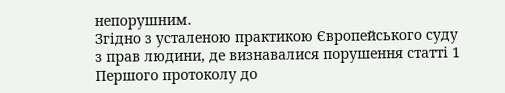непорушним.
Згідно з усталеною практикою Європейського суду з прав людини, де визнавалися порушення статті 1 Першого протоколу до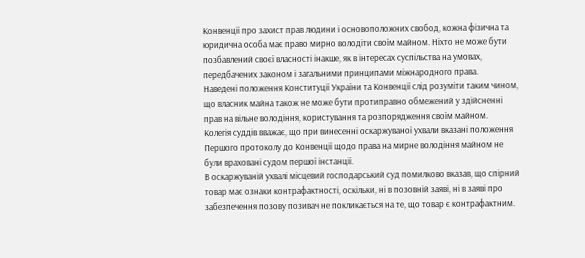Конвенції про захист прав людини і основоположних свобод, кожна фізична та юридична особа має право мирно володіти своїм майном. Ніхто не може бути позбавлений своєї власності інакше, як в інтересах суспільства на умовах, передбачених законом і загальними принципами міжнародного права.
Наведені положення Конституції України та Конвенції слід розуміти таким чином, що власник майна також не може бути протиправно обмежений у здійсненні прав на вільне володіння, користування та розпорядження своїм майном.
Колегія суддів вважає, що при винесенні оскаржуваної ухвали вказані положення Першого протоколу до Конвенції щодо права на мирне володіння майном не були враховані судом першої інстанції.
В оскаржуваній ухвалі місцевий господарський суд помилково вказав, що спірний товар має ознаки контрафактності, оскільки, ні в позовній заяві, ні в заяві про забезпечення позову позивач не покликається на те, що товар є контрафактним.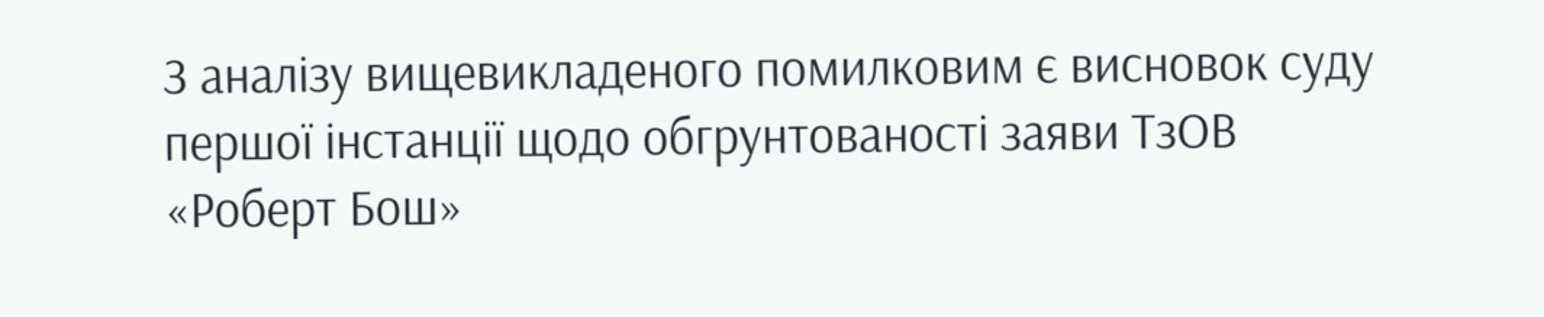З аналізу вищевикладеного помилковим є висновок суду першої інстанції щодо обгрунтованості заяви ТзОВ «Роберт Бош»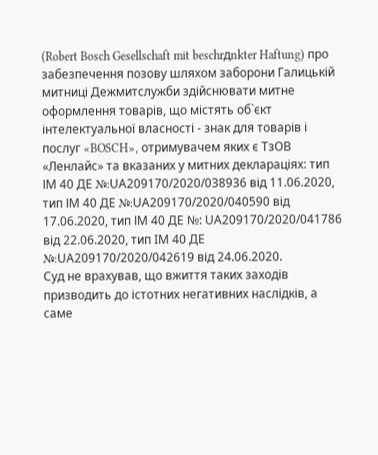(Robert Bosch Gesellschaft mit beschrдnkter Haftung) про забезпечення позову шляхом заборони Галицькій митниці Дежмитслужби здійснювати митне оформлення товарів, що містять об`єкт інтелектуальної власності - знак для товарів і послуг «BOSCH», отримувачем яких є ТзОВ «Ленлайс» та вказаних у митних деклараціях: тип ІМ 40 ДЕ №:UА209170/2020/038936 від 11.06.2020, тип ІМ 40 ДЕ №:UА209170/2020/040590 від 17.06.2020, тип ІМ 40 ДЕ №: UА209170/2020/041786 від 22.06.2020, тип IМ 40 ДЕ №:UА209170/2020/042619 від 24.06.2020.
Суд не врахував, що вжиття таких заходів призводить до істотних негативних наслідків, а саме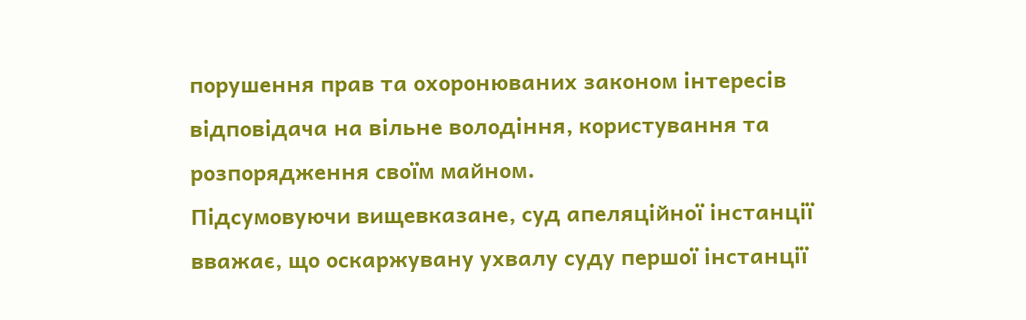порушення прав та охоронюваних законом інтересів відповідача на вільне володіння, користування та розпорядження своїм майном.
Підсумовуючи вищевказане, суд апеляційної інстанції вважає, що оскаржувану ухвалу суду першої інстанції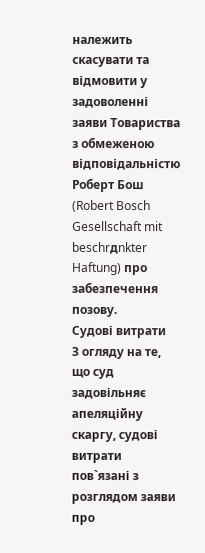належить скасувати та відмовити у задоволенні заяви Товариства з обмеженою відповідальністю Роберт Бош (Robert Bosch Gesellschaft mit beschrдnkter Haftung) про забезпечення позову.
Судові витрати
З огляду на те, що суд задовільняє апеляційну скаргу, судові витрати пов`язані з розглядом заяви про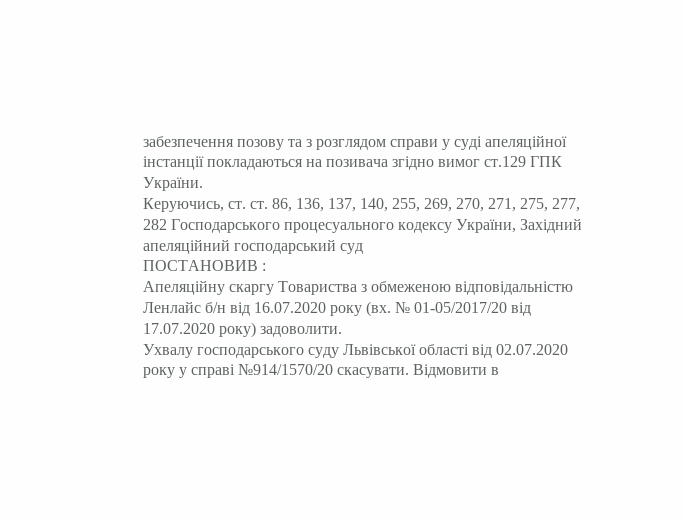забезпечення позову та з розглядом справи у суді апеляційної інстанції покладаються на позивача згідно вимог ст.129 ГПК України.
Керуючись, ст. ст. 86, 136, 137, 140, 255, 269, 270, 271, 275, 277, 282 Господарського процесуального кодексу України, Західний апеляційний господарський суд
ПОСТАНОВИВ :
Апеляційну скаргу Товариства з обмеженою відповідальністю Ленлайс б/н від 16.07.2020 року (вх. № 01-05/2017/20 від 17.07.2020 року) задоволити.
Ухвалу господарського суду Львівської області від 02.07.2020 року у справі №914/1570/20 скасувати. Відмовити в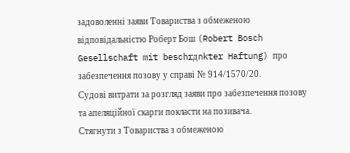задоволенні заяви Товариства з обмеженою відповідальністю Роберт Бош (Robert Bosch Gesellschaft mit beschrдnkter Haftung) про забезпечення позову у справі № 914/1570/20.
Судові витрати за розгляд заяви про забезпечення позову та апеляційної скарги покласти на позивача.
Стягнути з Товариства з обмеженою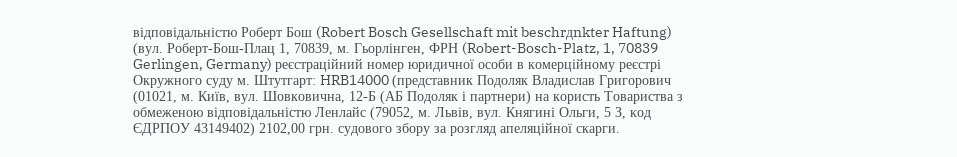відповідальністю Роберт Бош (Robert Bosch Gesellschaft mit beschrдnkter Haftung) (вул. Роберт-Бош-Плац 1, 70839, м. Гьорлінген, ФРН (Robert-Bosch-Platz, 1, 70839 Gerlingen, Germany) реєстраційний номер юридичної особи в комерційному реєстрі Окружного суду м. Штутгарт: HRB14000 (представник Подоляк Владислав Григорович (01021, м. Київ, вул. Шовковична, 12-Б (АБ Подоляк і партнери) на користь Товариства з обмеженою відповідальністю Ленлайс (79052, м. Львів, вул. Княгині Ольги, 5 З, код ЄДРПОУ 43149402) 2102,00 грн. судового збору за розгляд апеляційної скарги.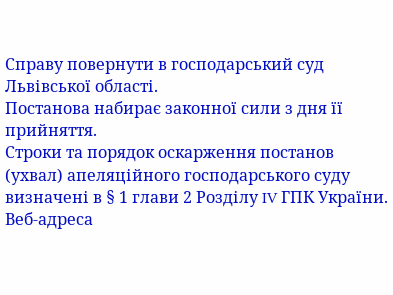Справу повернути в господарський суд Львівської області.
Постанова набирає законної сили з дня її прийняття.
Строки та порядок оскарження постанов (ухвал) апеляційного господарського суду визначені в § 1 глави 2 Розділу IV ГПК України.
Веб-адреса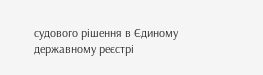судового рішення в Єдиному державному реєстрі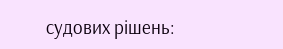судових рішень: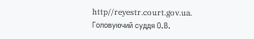http//reyestr.court.gov.ua.
Головуючий суддя О.В.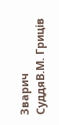Зварич
СуддяВ.М. Гриців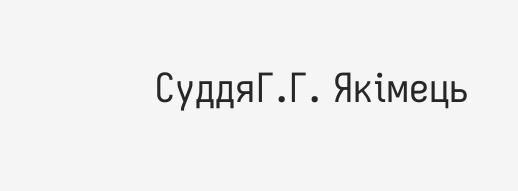СуддяГ.Г. Якімець